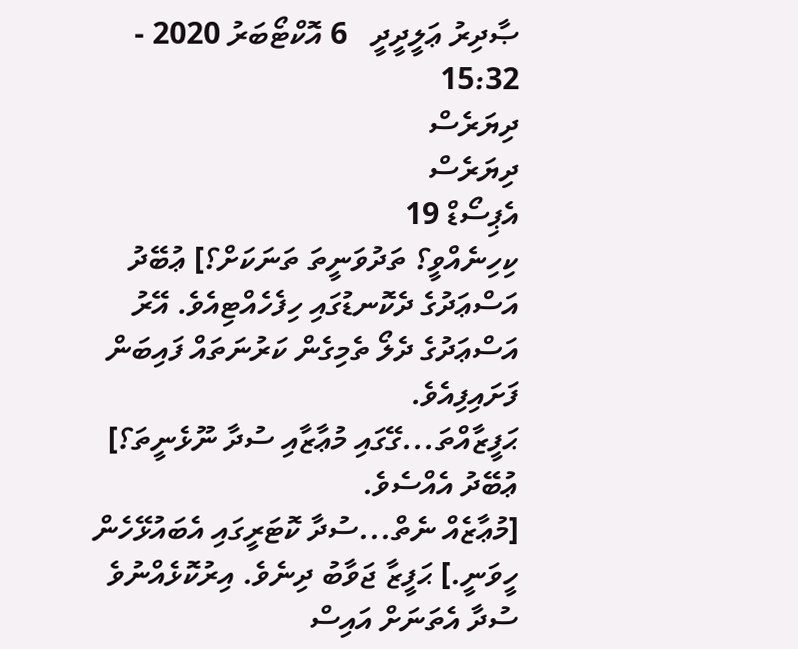ޞާދިރު ޢަލީދީދީ   6 އޮކްޓޯބަރު 2020 - 15:32
ދިޔަރެސް
ދިޔަރެސް
އެޕިސޯޑް 19
ކިހިނެއްވީ؟ ތަދުވަނީތަ ތަނަކަށް؟] ޢުބޭދު އަސްޢަދުގެ ދެކޮނޑުގައި ހިފެހެއްޓިއެވެ. އޭރު އަސްޢަދުގެ ދެލޯ ތެމިގެން ކަރުނަތައް ފައިބަން ފަށައިފިއެވެ.
ޙަފީޒާއްތަ...ގޭގައި މުޢާޒާއި ސުދާ ނޫޅެނީތަ؟] ޢުބޭދު އެއްސެވެ.
[މުޢާޒެއް ނެތް...ސުދާ ކޮޓަރީގައި އެބައުޅޭހެން ހީވަނީ.] ޙަފީޒާ ޖަވާބު ދިނެވެ. އިރުކޮޅެއްނުވެ ސުދާ އެތަނަށް އައިސް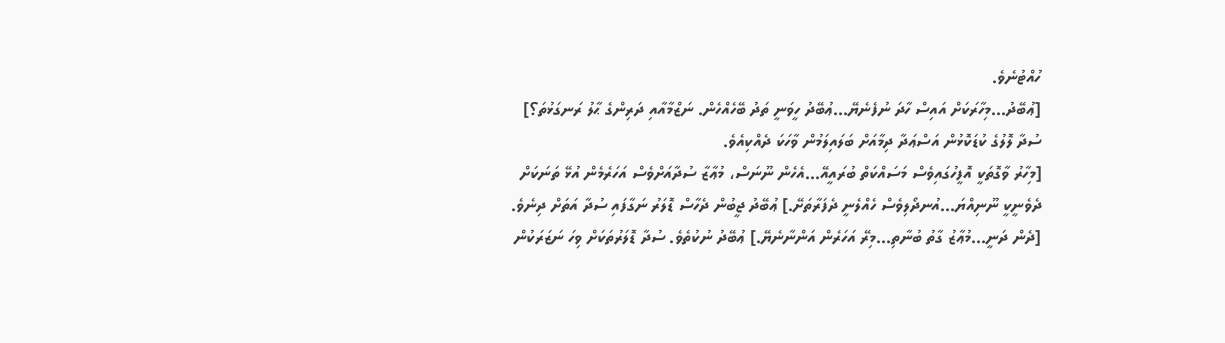ހުއްޓުނެވެ.
[ޢުބޭދު...މިހާރަކަށް އައިސް ހާދަ ނުފެނެޔޭ...ޢުބޭދު ހީވަނީ ތަދު ބޭހެއްހެން. ނަޒްމާއާއި ދަރިންގެ ޙާލު ރަނގަޅުތަ؟] ސުދާ ލޮލުގެ ކުޑަކޮޅުން އަސްޢަދާ ދިމާއަށް ބަލައިލަމުން ވާހަކަ ދެއްކިއެވެ.
[މިހާރު ވާގޮތަކީ އޮފީހުގައިވެސް މަސައްކަތް ބުރައީއޭ...އެހެން ނޫނަސް، މުޢާޒާ ސުދާއަށްވެސް އަހަރެމެން އުޅޭ ތަނަކަށް ދެވެނީކީ ނޫނިއްޔަ...އުނދޯލިވެސް ހެއްލެނީ ދެފަރާތަށޭ.] ޢުބޭދު ޖީބުން ދެހާސް ޑޮލަރު ނަގާފައި ސުދާ އަތަށް ދިނެވެ.
[ދެން ދަނީ...މުޢާޒު ގާތު ބުނާތި...މިރޭ އަހަރެން އަންނާނެޔޭ.] ޢުބޭދު ނުކުތެވެ. ސުދާ ޑޮލަރުތަކަށް ވިހަ ނަޒަރަކުން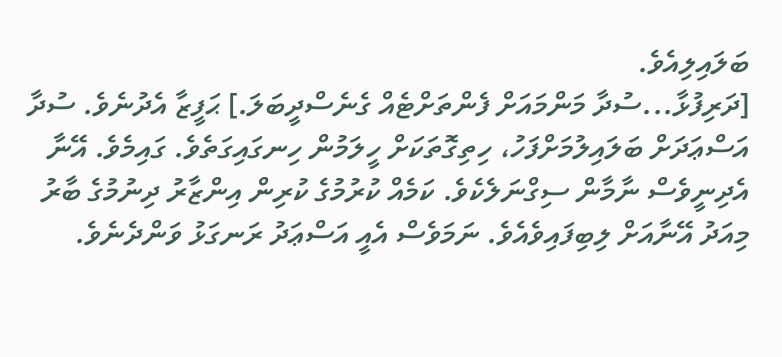ބަލައިލިއެވެ.
[ދަރިފުޅާ...ސުދާ މަންމައަށް ފެންތަށްޓެއް ގެނެސްދީބަލަ.] ޙަފީޒާ އެދުނެވެ. ސުދާ އަސްޢަދަށް ބަލައިލުމަށްފަހު، ހިތިގޮތަކަށް ހީލަމުން ހިނގައިގަތެވެ. ގައިމެވެ. އޭނާ އެދިނީވެސް ނާމާން ސިގްނަލެކެވެ. ކަމެއް ކުރުމުގެ ކުރިން އިންޒާރު ދިނުމުގެ ބާރު މިއަދު އޭނާއަށް ލިބިފައިވެއެވެ. ނަމަވެސް އެއީ އަސްޢަދު ރަނގަޅު ވަންދެނެވެ.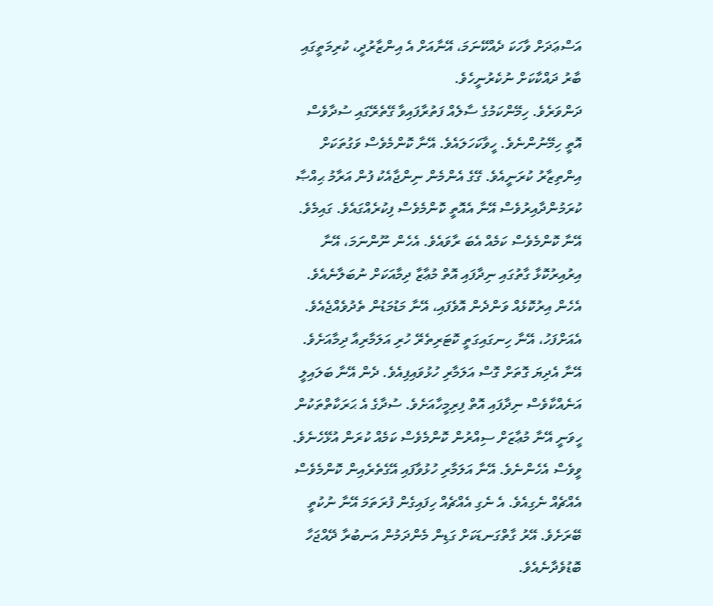އަސްޢަދަށް ވާހަކަ ދެއްކޭނަމަ، އޭނާއަށް އެ އިންޒާރުދީ، ކުރިމަތީގައި ބާރު ދައްކާކަށް ނުކެރުނީހެވެ.
ދަންވަރެވެ. ހިމޭންކަމުގެ ސާލެއް ފަތުރާފައިވާ ގޭތެރޭގައި ސުދާވެސް އޮތީ ހިމޭނުންނެވެ. ހީވާކަހަލައެވެ. އޭނާ ކޮންމެވެސް ވަގުތަކަށް އިންތިޒާރު ކުރަނީއެވެ. ގޭގެ އެންމެން ނިންޖާއެކު ފުން އަރާމު ޙިއްޞާ ކުރަމުންދާއިރުވެސް އޭނާ އެއޮތީ ކޮންމެވެސް ފިކުރެއްގައެވެ. ގައިމެވެ. އޭނާ ކޮންމެވެސް ކަމެއް އެބަ ރާވައެވެ. އެހެން ނޫންނަމަ، އޭނާ އިރުއިރުކޮޅާ ގާތުގައި ނިދާފައި އޮތް މުޢާޒާ ދިމާއަކަށް ނުބަލާނެއެވެ. އެހެން އިރުކޮޅެއް ވަންދެން އޮވެފައި، އޭނާ މަޑުމަޑުން ތެދުވެއްޖެއެވެ. އެއަށްފަހު، އޭނާ ހިނގައިގަތީ ކޮޓަރިތެރޭ ހުރި އަލަމާރިއާ ދިމާއަށެވެ. އޭނާ އެދިޔަ ގޮތަށް ގޮސް އަލަމާރި ހުޅުވައިފިއެވެ. ދެން އޭނާ ބަލައިލީ އަނެއްކާވެސް ނިދާފައި އޮތް ފިރިމީހާއަށެވެ. ސުދާގެ އެ ޙަރަކާތްތަކުން ހީވަނީ އޭނާ މުޢާޒަށް ސިއްރުން ކޮންމެވެސް ކަމެއް ކުރަން އުޅޭހެނެވެ. ވީވެސް އެހެންނެވެ. އޭނާ އަލަމާރި ހުޅުވާފައި އޭގެތެރެއިން ކޮންމެވެސް އެއްޗެއް ނެގިއެވެ. އެ ނެގި އެއްޗެއް ހިފައިގެން ފުރަތަމަ އޭނާ ނުކުތީ ބޭރަށެވެ. އޭރު ގާތްގަނޑަކަށް ގަޑިން މެންދަމުން އަނބުރާ ދޭއްޖަހާ ބޮޑުވެދާނެއެވެ.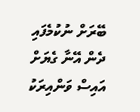ބޭރަށް ނުކުމެފައި ދެން އޭނާ ގެޔަށް އައިސް ވަންއިރަކު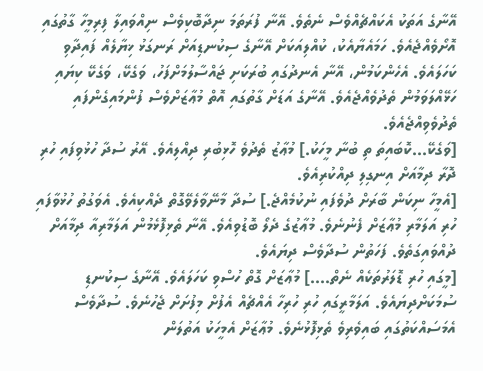އޭނާގެ އަތަކު އެކައްޗެއްވެސް ނެތެވެ. އޭނާ ފުރަތަމަ ނިދާބޮކިވެސް ނިއްވައިލާ ފިރިމީހާ ގާތުގައި އޮށޯވެއްޖެއެވެ. ހަމައެޔާއެކު، ކުއްލިއަކަށް އޭނާގެ ސިކުނޑިއަށް ރަނގަޅު ޚިޔާލެއް ފައިދާވި ކަހަލައެވެ. އެހެންކަމުން، އޭނާ އެނދުގައި ބުރަކަށި ޖައްސާލުމަށްފަހު، ވަގެކޭ، ވަގެކޭ ކިޔައި ހަޅޭއްލަވަމުން ތެދުވެއްޖެއެވެ. އޭނާގެ އަޑަށް ގާތުގައި އޮތް މުޢާޒަށްވެސް ފުންމައިގެންފައި ތެދުވެވިއްޖެއެވެ.
[ވަގެކޭ...ކޮބައިތަ ތި ބުނާ މީހަކު.] މުޢާޒު ތެދުވެ ހޮޅިބުރި ދިއްލިއެވެ. އޭރު ސުދާ ހުޅުވިފައި ހުރި ދޮރާ ދިމާއަށް އިނގިލި ދިއްކުރިއެވެ.
[އެމީހާ ނިކަން ބާރަށް ދުވެފައި ނުކުމެއްޖެ.] ސުދާ މާނޭވާލެވޭގޮތް ދެއްކިއެވެ. އެވަގުތު ހުޅުވާފައި ހުރި އަލަމާރި މުޢާޒަށް ފެނުނެވެ. މުޢާޒުގެ ދެލޯ ބޮޑުވިއެވެ. އޭނާ ތެޅިފޮޅެމުން އަލަމާރިއާ ދިމާއަށް ދުއްވައިގަތެވެ. ފަހަތުން ސުދާވެސް ދިޔައެވެ.
[މީގައި ހުރި ޑޮލަރުތަކެއް ނެތް....] މުޢާޒަށް ގޮތް ހުސްވި ކަހަލައެވެ. އޭނާގެ ސިކުނޑި ސުމަކަށްދިޔައެވެ. އަލަމާރީގައި ހުރި ހުރިހާ އެއްޗެއް އެފުށް މިފުށަށް ޖެހުނެވެ. ސުދާވެސް އެމަސައްކަތުގައި ބައިވެރިވެ ތެޅިފޮޅުނެވެ. މުޢާޒަށް އެމީހަކު އަތުލަން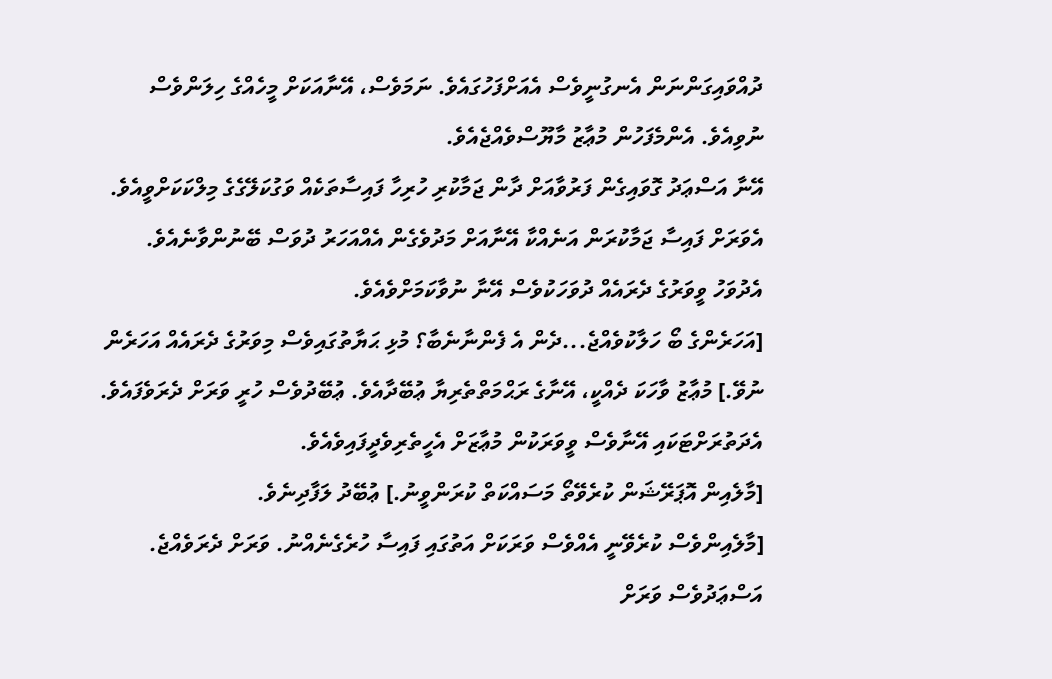ދުއްވައިގަންނަން އެނގުނީވެސް އެއަށްފަހުގައެވެ. ނަމަވެސް، އޭނާއަކަށް މީހެއްގެ ހިލަންވެސް ނުވިއެވެ. އެންމެފަހުން މުޢާޒު މާޔޫސްވެއްޖެއެވެ.
އޭނާ އަސްޢަދު ގޮވައިގެން ފަރުވާއަށް ދާން ޖަމާކުރި ހުރިހާ ފައިސާތަކެއް ވަގުކަލޭގެގެ މިލްކަކަށްވީއެވެ. އެވަރަށް ފައިސާ ޖަމާކުރަން އަނެއްކާ އޭނާއަށް މަދުވެގެން އެއްއަހަރު ދުވަސް ބޭނުންވާނެއެވެ. އެދުވަހު ވީވަރުގެ ދެރައެއް ދުވަހަކުވެސް އޭނާ ނުވާކަމަށްވެއެވެ.
[އަހަރެންގެ ބޯ ހަލާކުވެއްޖެ...ދެން އެ ފެންނާނެބާ؟ މުޅި ޙަޔާތުގައިވެސް މިވަރުގެ ދެރައެއް އަހަރެން ނުވޭ.] މުޢާޒު ވާހަކަ ދެއްކީ، އޭނާގެ ރަޙްމަތްތެރިޔާ ޢުބޭދާއެވެ. ޢުބޭދުވެސް ހުރީ ވަރަށް ދެރަވެފައެވެ.
އެދަތުރަށްޓަކައި އޭނާވެސް ވީވަރަކުން މުޢާޒަށް އެހީތެރިވެދީފައިވެއެވެ.
[މާލެއިން އޮޕަރޭޝަން ކުރެވޭތޯ މަސައްކަތް ކުރަންވީނު.] ޢުބޭދު ލަފާދިނެވެ.
[މާލެއިންވެސް ކުރެވޭނީ އެއްވެސް ވަރަކަށް އަތުގައި ފައިސާ ހުރެގެނެއްނު. ވަރަށް ދެރަވެއްޖެ. އަސްޢަދުވެސް ވަރަށް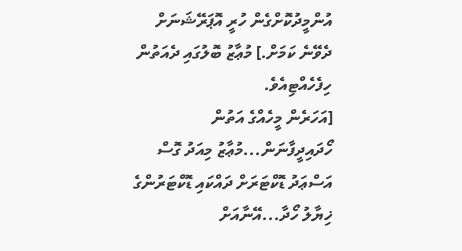އުންމީދުކޮށްގެން ހުރީ އޮޕަރޭޝަނަށް ދެވޭނެ ކަމަށް.] މުޢާޒު ބޮލުގައި ދެއަތުން ހިފެހެއްޓިއެވެ.
[އަހަރެން މީހެއްގެ އަތުން ހޯދައިދީފާނަން...މުޢާޒު މިއަދު ގޮސް އަސްޢަދު ޑޮކްޓަރަށް ދައްކައި ޑޮކްޓަރުންގެ ޚިޔާލު ހޯދާ...އޭނާއަށް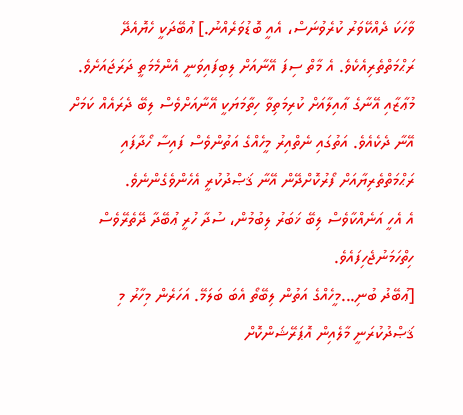ވާހަކަ ދެއްކޭވަރު ކުރެވުނަސް، އެއީ ބޮޑުވަރެއްނު.] ޢުބޭދަކީ ހެޔޮއެދޭ ރަޙްމަތްތެރިއެކެވެ. އެ މާތް ސިފަ އޭނާއަށް ލިބިފައިވަނީ އެންމެމަތީ ދަރަޖައަށެވެ. މުޢާޒާއި އޭނާގެ ޢާއިލާއަށް ކުރިމަތިވާ ހިތާމަޔަކީ އޭނާއަށްވެސް ލިބޭ ދެރައެއް ކަމަށް އޭނާ ދެކެއެވެ. އަތުގައި ނެތްއިރު މީހެއްގެ އަތުންވެސް ފައިސާ ހޯދާފައި ރަޙްމަތްތެރިޔާއަށް ފޯރުކޮށްދޭން އޭނާ ޤަޞްދުކުރީ އެހެންވެގެންނެވެ.
އެ އެހީ އަނެއްކާވެސް ލިބޭ ޚަބަރު ލިބުމުން، ސުދާ ހުރީ ޢުބޭދާ ދޭތެރޭވެސް ހިތްހަމަނުޖެހިފައެވެ.
[ޢުބޭދު ބުނި...މީހެއްގެ އަތުން ލިބޭތޯ އެބަ ބަލަމޭ. އަހަރެން މިހާރު މި ޤަޞްދުކުރަނީ މާލެއިން އޮޕަރޭޝަންކޮށް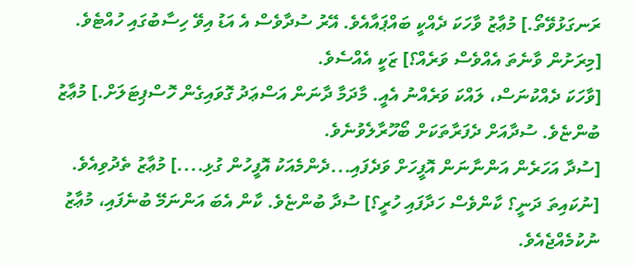ރަނގަޅުވޭތޯ.] މުޢާޒު ވާހަކަ ދެއްކީ ބައްޕައާއެވެ. އޭރު ސުދާވެސް އެ އަޑު އިވޭ ހިސާބުގައި ހުއްޓެވެ.
[މިރަށުން ވާނެތަ އެއްވެސް ވަރެއް؟] ޒަކީ އެއްސެވެ.
[ވާހަކަ ދެއްކުނަސް، ލައްކަ ވަރެއްނު އެއީ. މާދަމާ ދާނަން އަސްޢަދު ގޮވައިގެން ހޮސްޕިޓަލަށް.] މުޢާޒު ބުންޏެވެ. ސުދާއަށް ދެފަރާތަކަށް ބޯހޫރާލެވުނެވެ.
[ސުދާ އަހަރެން އަންނާނަން އޮފީހަށް ވަދެފައި...ދެންމެއަކު އޮފީހުން ގުޅި....] މުޢާޒު ތެދުވިއެވެ.
[ނުކައިތަ ދަނީ؟ ކާންވެސް ހަދާފައި ހުރީ؟] ސުދާ ބުންޏެވެ. ކާން އެބަ އަންނަމޭ ބުނެފައި، މުޢާޒު ނުކުމެއްޖެއެވެ.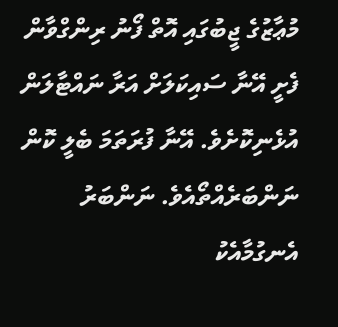މުޢާޒުގެ ޖީބުގައި އޮތް ފޯނު ރިންގްވާން ފެށީ އޭނާ ސައިކަލަށް އަރާ ނައްޓާލަން އުޅެނިކޮށެވެ. އޭނާ ފުރަތަމަ ބެލީ ކޮން ނަންބަރެއްތޯއެވެ. ނަންބަރު އެނގުމާއެކު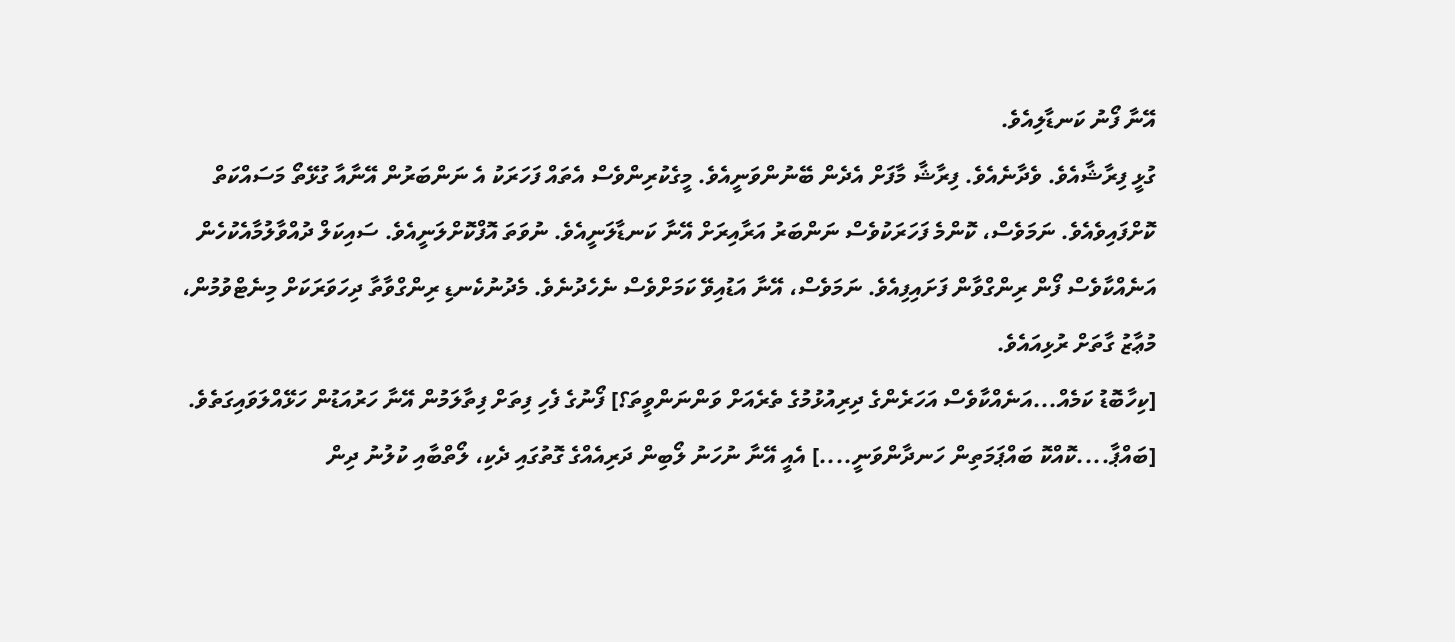އޭނާ ފޯނު ކަނޑާލިއެވެ.
ގުޅީ ފިރާޝާއެވެ. ވެދާނެއެވެ. ފިރާޝާ މާފަށް އެދެން ބޭނުންވަނީއެވެ. މީގެކުރިންވެސް އެތައް ފަހަރަކު އެ ނަންބަރުން އޭނާއާ ގުޅޭތޯ މަސައްކަތް ކޮށްފައިވެއެވެ. ނަމަވެސް، ކޮންމެ ފަހަރަކުވެސް ނަންބަރު އަރާއިރަށް އޭނާ ކަނޑާލަނީއެވެ. ނުވަތަ އޮފްކޮށްލަނީއެވެ. ސައިކަލް ދުއްވާލުމާއެކުހެން އަނެއްކާވެސް ފޯން ރިންގްވާން ފަށައިފިއެވެ. ނަމަވެސް، އޭނާ އަޑުއިވޭ ކަމަށްވެސް ނެހެދުނެވެ. މެދުނުކެނޑި ރިންގްވާތާ ދިހަވަރަކަށް މިނެޓްވުމުން، މުޢާޒު ގާތަށް ރުޅިއައެވެ.
[ކިހާބޮޑު ކަމެއް...އަނެއްކާވެސް އަހަރެންގެ ދިރިއުޅުމުގެ ތެރެއަށް ވަންނަންވީތަ؟] ފޯނުގެ ފެހި ފިތަށް ފިތާލަމުން އޭނާ ހަރުއަޑުން ހަޅޭއްލަވައިގަތެވެ.
[ބައްޕާ....ކޮއްކޮ ބައްޕަމަތިން ހަނދާންވަނީ....] އެއީ އޭނާ ނުހަނު ލޯބިން ދަރިއެއްގެ ގޮތުގައި ދެކި، ލޯތްބާއި ކުލުނު ދިން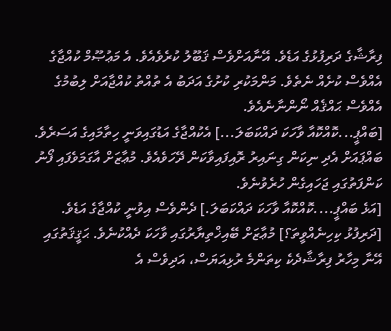ފިރާޝާގެ ދަރިފުޅުގެ އަޑެވެ. އޭނާއަށްވެސް ޤަބޫލު ކުރެވެއެވެ. އެ މަޢުޞޫމް ކުއްޖާގެ އެއްވެސް ކުށެއް ނެތެވެ. މަންމަކުރި ކުށުގެ އަދަބު އެ ތުއްތު ކުއްޖާއަށް ލިބުމުގެ އެއްވެސް ޙައްޤެއް ނޯންނާނެއެވެ.
[ބައްޕީ...ކޮއްކޮއާ ވާހަކަ ދައްކަބަލަ...] އެކުއްޖާގެ އަޑުގައިވަނީ ހިތާމައިގެ އަސަރެވެ. ބައްޕައަށް އެދި ނިކަން ގިނައިރު ރޮއިފައިވާކަން ދޭހަވެއެވެ. މުޢާޒަށް އާގަމަވެފައި ފޯނު ކަންފަތުގައި ޖަހައިގެން ހުރެވުނެވެ.
[އަޅެ ބައްޕީ....ކޮއްކޮއާ ވާހަކަ ދައްކަބަލަ.] ދެންވެސް އިވުނީ ކުއްޖާގެ އަޑެވެ.
[ދަރިފުޅު ކިހިނެއްވީތަ؟] މުޢާޒަށް ބޭއިޚްތިޔާރުގައި ވާހަކަ ދެއްކުނެވެ. ޙަޤީޤަތުގައި އޭނާ މިހާރު ފިރާޝާދެކެ ކިތަންމެ ރުޅިއަޔަސް، އަދިވެސް އެ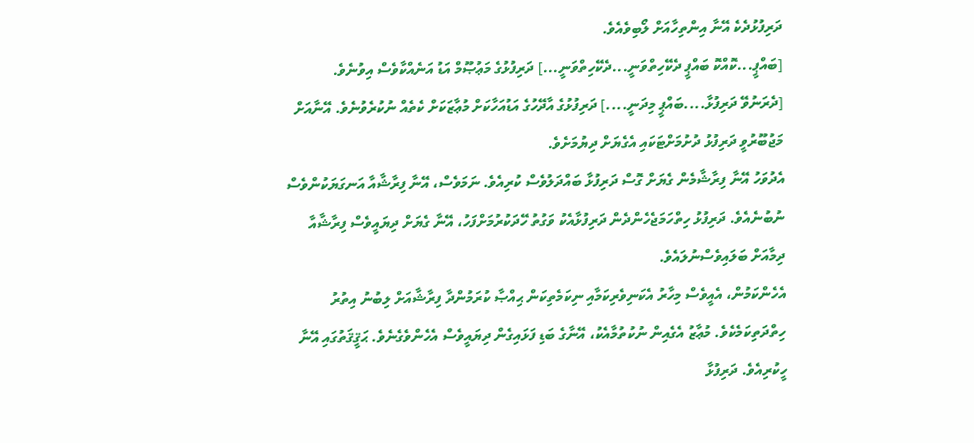ދަރިފުޅުދެކެ އޭނާ އިންތިހާއަށް ލޯބިވެއެވެ.
[ބައްޕީ...ކޮއްކޮ ބައްޕީ ދެކޭހިތްވަނީ...ދެކޭހިތްވަނީ...] ދަރިފުޅުގެ މަޢުޞޫމް އަޑު އަނެއްކާވެސް އިވުނެވެ.
[ދެރަނުވޭ ދަރިފުޅާ....ބައްޕީ މިދަނީ....] ދަރިފުޅުގެ އާދޭހުގެ އަޑުއަހާކަށް މުޢާޒަކަށް ކެތެއް ނުކުރެވުނެވެ. އޭނާއަށް މަޖުބޫރުވީ ދަރިފުޅު ދުށުމަށްޓަކައި އެގެޔަށް ދިޔުމަށެވެ.
އެދުވަހު އޭނާ ފިރާޝާމެން ގެޔަށް ގޮސް ދަރިފުޅާ ބައްދަލުވެސް ކުރިއެވެ. ނަމަވެސް، އޭނާ ފިރާޝާއާ އަނގަޔަކުންވެސް ނުބުނެއެވެ. ދަރިފުޅު ހިތްހަމަޖެހެންދެން ދަރިފުޅާއެކު ވަގުތު ހޭދަކުރުމަށްފަހު، އޭނާ ގެޔަށް ދިޔައީވެސް ފިރާޝާއާ ދިމާއަށް ބަލައިވެސްނުލައެވެ.
އެހެންކަމުން، އެއީވެސް މިހާރު އެކަނިވެރިކަމާއި ނިކަމެތިކަން ޙިއްޞާ ކުރަމުންދާ ފިރާޝާއަށް ލިބުނު އިތުރު ހިތްދަތިކަމެކެވެ. މުޢާޒު އެގެއިން ނުކުތުމާއެކު، އޭނާގެ ބަޑި ފަޅައިގެން ދިޔައީވެސް އެހެންވެގެނެވެ. ޙަޤީޤަތުގައި އޭނާ ހީކުރިއެވެ. ދަރިފުޅާ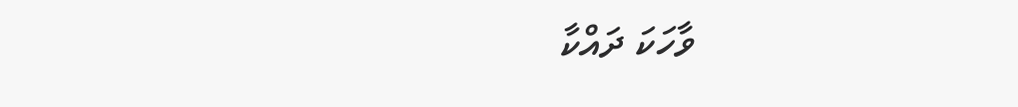ވާހަކަ ދައްކާ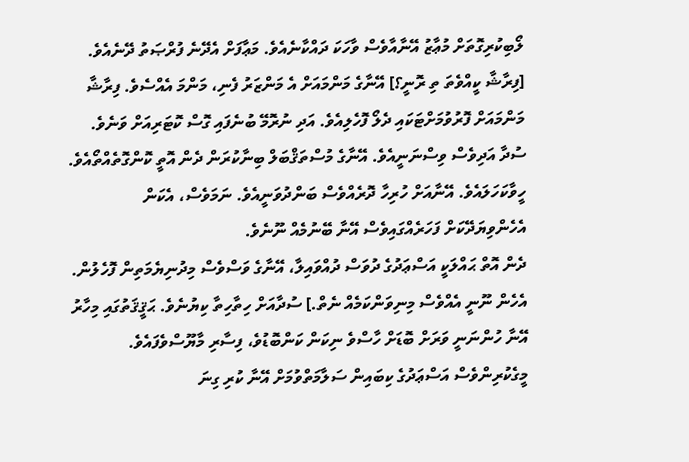ލޯބިކުރިގޮތަށް މުޢާޒު އޭނާއާވެސް ވާހަކަ ދައްކާނެއެވެ. މަޢާފަށް އެދޭނެ ފުރްޞަތު ދޭނެއެވެ.
[ފިރާޝާ ކީއްވެތަ ތި ރޮނީ؟] އޭނާގެ މަންމައަށް އެ މަންޒަރު ފެނި، މަންމަ އެއްސެވެ. ފިރާޝާ މަންމައަށް ފޮރުވުމަށްޓަކައި ދެލޯ ފޮހެލިއެވެ. އަދި ނުރޮމޭ ބުނެފައި ގޮސް ކޮޓަރިއަށް ވަނެވެ.
ސުދާ އަދިވެސް ވިސްނަނީއެވެ. އޭނާގެ މުސްތަޤްބަލް ބިނާކުރަން ދެން އޮތީ ކޮންގޮތެއްތޯއެވެ. ހީވާކަހަލައެވެ. އޭނާއަށް ހުރިހާ ދޮރެއްވެސް ބަންދުވަނީއެވެ. ނަމަވެސް، އެކަން އެހެންވިޔަދޭކަށް ފަހަރެއްގައިވެސް އޭނާ ބޭނުމެއް ނޫނެވެ.
ދެން އޮތް ޙައްލަކީ އަސްޢަދުގެ ދުވަސް ދުއްވައިލާ، އޭނާގެ ވަސްވެސް މިދުނިޔެމަތިން ފޮހެލުން. އެހެން ނޫނީ އެއްވެސް މިނިވަންކަމެއް ނެތް.] ސުދާއަށް ހިތާހިތާ ކިޔުނެވެ. ޙަޤީޤަތުގައި މިހާރު އޭނާ ހުންނަނީ ވަރަށް ބޮޑަށް ހާސްވެ ނިކަން ކަންބޮޑުވެ، ފިސާރި މާޔޫސްވެފައެވެ. މީގެކުރިންވެސް އަސްޢަދުގެ ކިބައިން ސަލާމަތްވުމަށް އޭނާ ކުރި ގިނަ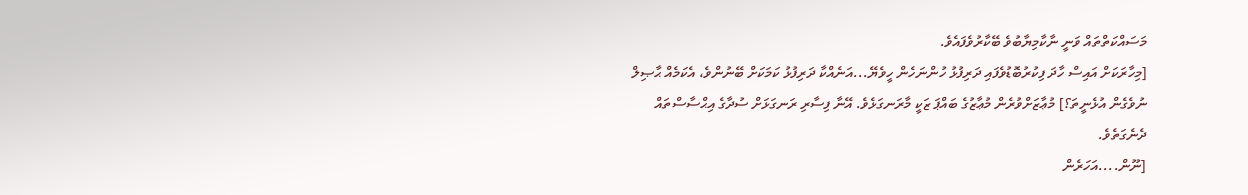މަސައްކަތްތައް ވަނީ ނާކާމިޔާބުވެ ބޭކާރުވެފައެވެ.
[މިހާރަކަށް އައިސް ހާދަ ފިކުރުބޮޑުވެފައި ދަރިފުޅު ހުންނަހެން ހީވެޔޭ...އަނެއްކާ ދަރިފުޅު ކަމަކަށް ބޭނުންވެ، އެކަމެއް ޙާޞިލް ނުވެގެން އުޅެނީތަ؟] މުޢާޒަށްވުރެން މުޢާޒުގެ ބައްޕަ ޒަކީ މާރަނގަޅެވެ. އޭނާ ފިސާރި ރަނގަޅަށް ސުދާގެ އިޙްސާސްތައް ދެނެގަތެވެ.
[ނޫން....އަހަރެން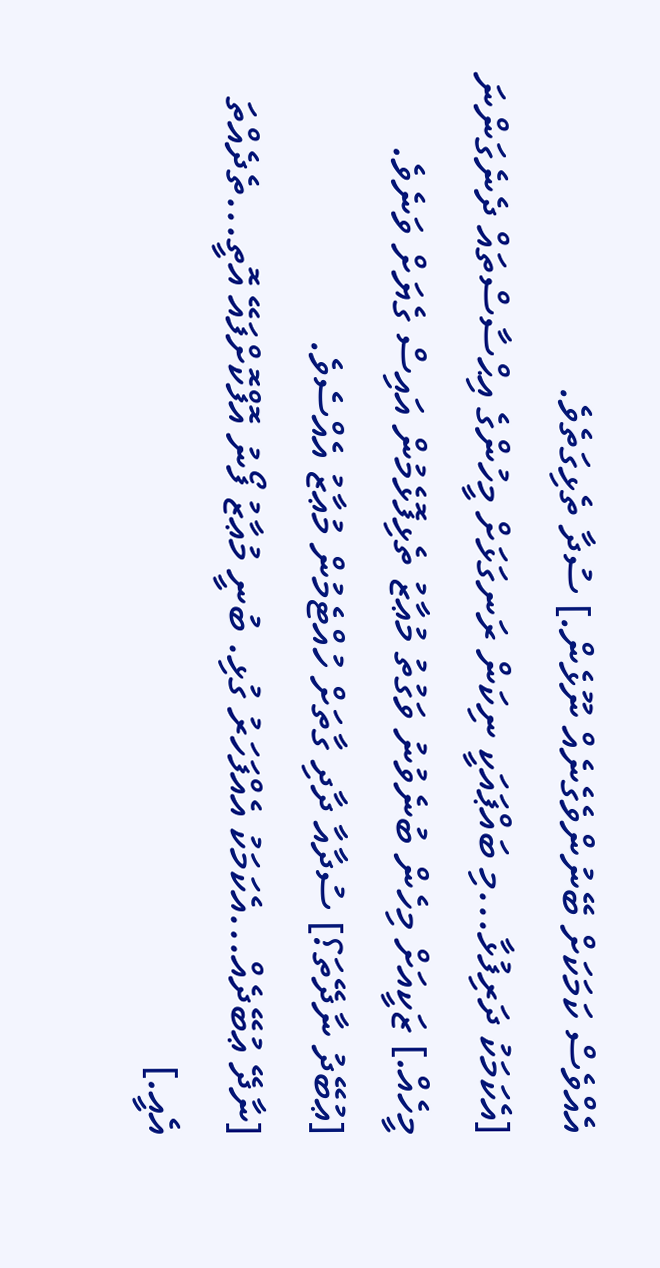އެއްވެސް ކަމަކަށް ބޭނުންވެގެނެއް ނޫޅެން.] ސުދާ ތެޅިގަތެވެ.
[އެކަމަކު ދަރިފުޅާ...މި ބައްޕައަކީ ނިކަން ރަނގަޅަށް މީހުންގެ އިޙްސާސްތައް ދެނެގަންނަ މީހެއް.] ޒަކީއަށް މިހެން ބުނެވުނު ވަގުތު މުޢާޒު ތެޅިފޮޅެމުން އައިސް ގެޔަށް ވަނެވެ.
[ޢުބޭދު ނާދޭތަ؟] ސުދާއާ ދާދި ގާތަށް ހުއްޓެމުން މުޢާޒު އެއްސެވެ.
[ނާދޭ ޢުބޭދެއް...އެކަމަކު އެއްފަހަރު ގުޅި. ބުނީ މުޢާޒު ފޯނު އޮފްކޮށްފައޭ އޮތީ...ތެދެއްތަ އެއީ.]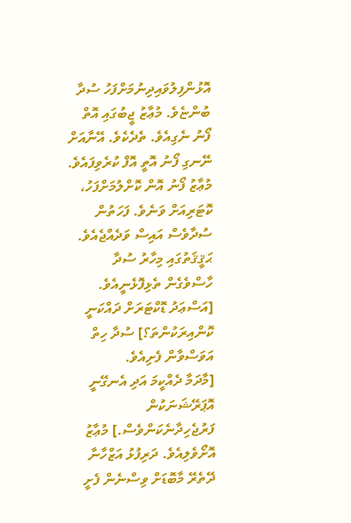އޮޅުންފިލުވައިދިނުމަށްފަހު ސުދާ ބުންޏެވެ. މުޢާޒު ޖީބުގައި އޮތް ފޯނު ނެގިއެވެ. ތެދެކެވެ. އޭނާއަށް ނޭނގި ފޯނު އޮތީ އޮފް ކުރެވިފައެވެ. މުޢާޒު ފޯނު އޮން ކޮށްލުމަށްފަހު، ކޮޓަރިއަށް ވަނެވެ. ފަހަތުން ސުދާވެސް އައިސް ވަދެއްޖެއެވެ. ޙަޤީޤަތުގައި މިހާރު ސުދާ ހާސްވެގެން ތެޅިފޮޅެނީއެވެ.
[އަސްޢަދު ޑޮކްޓަރަށް ދައްކަނީ ކޮންއިރަކުންތަ؟] ސުދާ ހިތް އަވަސްވާން ފެށިއެވެ.
[މާދަމާ ދެއްކީމަ އަދި އެނގޭނީ އޮޕަރޭޝަނަކުން ފަރުޖެހިދާނެކަންވެސް.] މުޢާޒު އޮށޯވެލިއެވެ. ދަރިފުޅު އަޒްހާނާ ދޭތެރޭ މާބޮޑަށް ވިސްނެން ފެށީ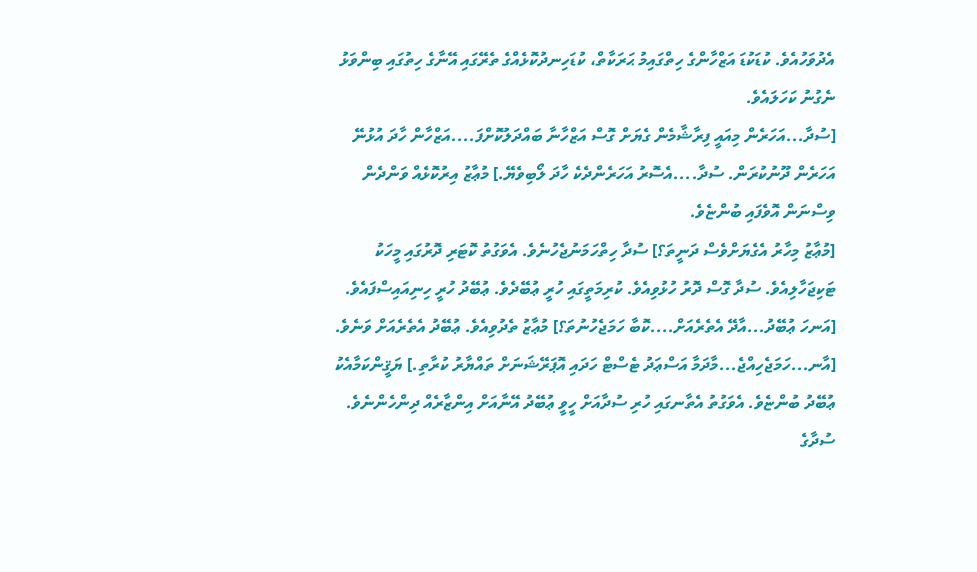އެދުވަހުއެވެ. ކުޑަކުޑަ އަޒްހާންގެ ހިތްގައިމު ޙަރަކާތް، ކުޑަހިނދުކޮޅެއްގެ ތެރޭގައި އޭނާގެ ހިތުގައި ބިންވަޅު ނެގުނު ކަހަލައެވެ.
[ސުދާ...އަހަރެން މިއައީ ފިރާޝާމެން ގެޔަށް ގޮސް އަޒްހާނާ ބައްދަލުކޮށްފަ....އަޒްހާން ހާދަ އުޅުނޭ އަހަރެން ދޫނުކުރަން. ސުދާ....އެސޮރު އަހަރެންދެކެ ހާދަ ލޯބިވެޔޭ.] މުޢާޒު އިރުކޮޅެއް ވަންދެން ވިސްނަން އޮވެފައި ބުންޏެވެ.
[މުޢާޒު މިހާރު އެގެޔަށްވެސް ދަނީތަ؟] ސުދާ ހިތްހަމަނުޖެހުނެވެ. އެވަގުތު ކޮޓަރި ދޮރުގައި މީހަކު ޓަކިޖަހާލިއެވެ. ސުދާ ގޮސް ދޮރު ހުޅުވިއެވެ. ކުރިމަތީގައި ހުރީ ޢުބޭދެވެ. ޢުބޭދު ހުރީ ހިނިއައިސްފައެވެ.
[އަނހަ ޢުބޭދު...އާދޭ އެތެރެއަށް....ކޮބާ ހަމަޖެހުނުތަ؟] މުޢާޒު ތެދުވިއެވެ. ޢުބޭދު އެތެރެއަށް ވަނެވެ.
[އާނ...ހަމަޖެހިއްޖެ...މާދަމާ އަސްޢަދު ޓެސްޓް ހަދައި އޮޕަރޭޝަނަށް ތައްޔާރު ކުރާތި.] ޔަޤީންކަމާއެކު ޢުބޭދު ބުންޏެވެ. އެވަގުތު އެތާނގައި ހުރި ސުދާއަށް ހީވީ ޢުބޭދު އޭނާއަށް އިންޒާރެއް ދިންހެންނެވެ.
ސުދާގެ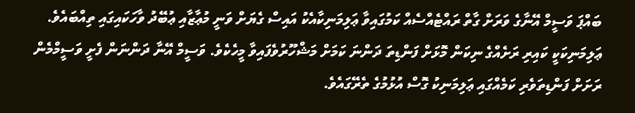ބައްޕަ ވަސީމް އޭނާގެ ވަރަށް ގާތް ރައްޓެއްސެއް ކަމުގައިވާ ޢަލިމަނިކާއެކު އައިސް ގެޔަށް ވަނީ މުޢާޒާއި ޢުބޭދު ވާހަކައިގައި ތިއްބައެވެ. ޢަލިމަނިކަކީ ކައިރި ރަށެއްގެ ނިކަން މޮޅަށް ފަންޑިތަ ދަންނަ ކަމަށް މަޝްހޫރުވެފައިވާ މީހެކެވެ. ވަސީމް އޭނާ ދަންނަން ފެށީ ވަސީމްމެން ރަށަށް ފަންޑިތަވެރި ކަމެއްގައި ޢަލިމަނިކު ގޮސް އުޅުމުގެ ތެރޭގައެވެ.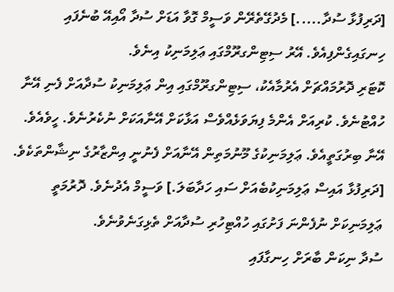[ދަރިފުޅާ ސުދާ.....] މެދުގޭތެރޭން ވަސީމް ގޮވާ އަޑަށް ސުދާ އޯއިއޭ ބުނެފައި ހިނގައިގެންފިއެވެ. އޭރު ސިޓިންގރޫމްގައި ޢަލިމަނިކު އިނެވެ.
ކޮޓަރި ދޮރުމައްޗަށް އެރުމާއެކު، ސިޓިންގރޫމްގައި އިން ޢަލިމަނިކު ސުދާއަށް ފެނި އޭނާ ހުއްޓުނެވެ. ކުރިއަށް އެންމެ ފިޔަވަޅެއްވެސް އަޅާކަށް އޭނާއަކަށް ނުކެރުނެވެ. ހީވެއެވެ. އޭނާ ބިރުގަތީއެވެ. ޢަލިމަނިކުގެ މޫނުމަތިން އޭނާއަށް ފެނުނީ އިންޒާރުގެ ނިޝާންތަކެވެ.
[ދަރިފުޅާ އައިސް ޢަލިމަނިކުބެއަށް ސައި ހަދާބަލަ.] ވަސީމް އެދުނެވެ. ދޮރުމަތީ ޢަލިމަނިކަށް ނުފެންނަ ފަށުގައި ހުއްޓިހުރި ސުދާއަށް ތެޅިގަނެވުނެވެ.
ސުދާ ނިކަން ބާރަށް ހިނގާފައި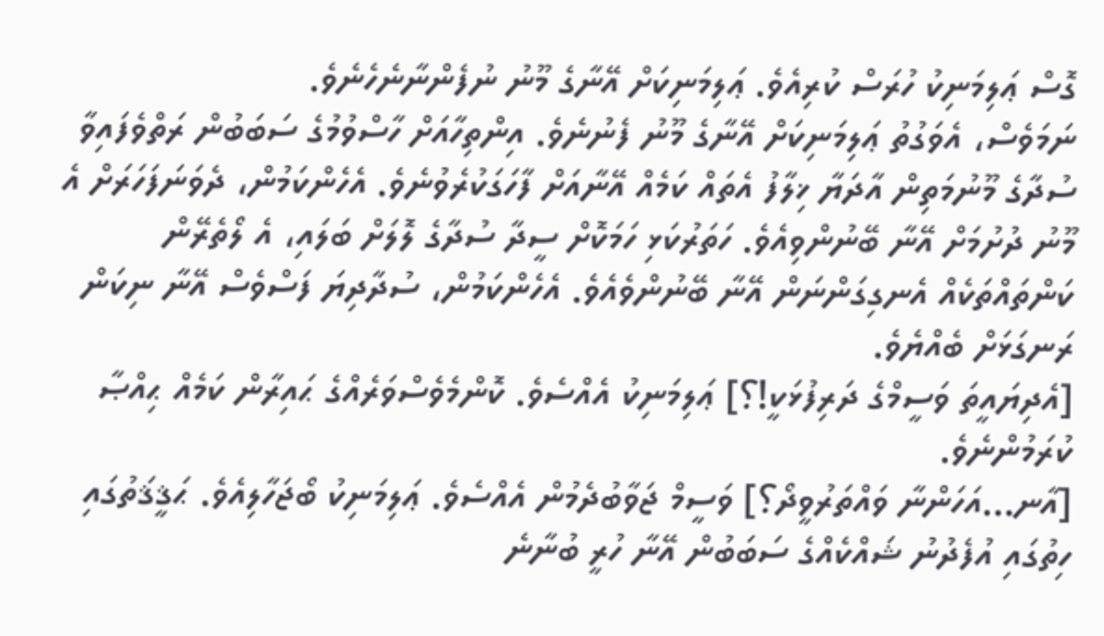ގޮސް ޢަލިމަނިކު ހުރަސް ކުރިއެވެ. ޢަލިމަނިކަށް އޭނާގެ މޫނު ނުފެންނާނެހެނެވެ.
ނަމަވެސް، އެވަގުތު ޢަލިމަނިކަށް އޭނާގެ މޫނު ފެނުނެވެ. އިންތިހާއަށް ހާސްވުމުގެ ސަބަބުން ރަތްވެފައިވާ ސުދާގެ މޫނުމަތިން އާދަޔާ ޚިލާފު އެތައް ކަމެއް އޭނާއަށް ފާހަގަކުރެވުނެވެ. އެހެންކަމުން، ދެވަނަފަހަރަށް އެ މޫނު ދުށުމަށް އޭނާ ބޭނުންވިއެވެ. ހަތަރުކަޅި ހަމަކޮށް ސީދާ ސުދާގެ ލޮލަށް ބަލައި، އެ ލޯތެރޭން ކަންތައްތަކެއް އެނގިގަންނަން އޭނާ ބޭނުންވެއެވެ. އެހެންކަމުން، ސުދާދިޔަ ފަސްވެސް އޭނާ ނިކަން ރަނގަޅަށް ބެއްޔެވެ.
[އެދިޔައީތަ ވަސީމްގެ ދަރިފުޅަކީ!؟] ޢަލިމަނިކު އެއްސެވެ. ކޮންމެވެސްވަރެއްގެ ޙައިރާން ކަމެއް ޙިއްޞާ ކުރަމުންނެވެ.
[އާނ...އަހަންނާ ވައްތަރުވީދޯ؟] ވަސީމް ޖަވާބުދެމުން އެއްސެވެ. ޢަލިމަނިކު ބޯޖަހާލިއެވެ. ޙަޤީޤަތުގައި ހިތުގައި އުފެދުނު ޝައްކެއްގެ ސަބަބުން އޭނާ ހުރީ ބުނާނެ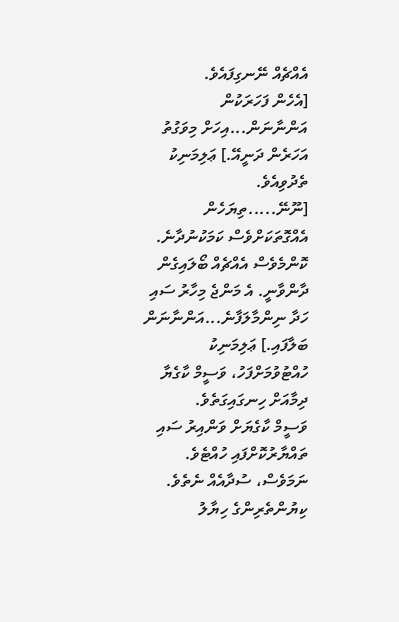އެއްޗެއް ނޭނގިފައެވެ.
[އެހެން ފަހަރަކުން އަންނާނަން...އިހަށް މިވަގުތު އަހަރެން ދަނީއޭ.] ޢަލިމަނިކު ތެދުވިއެވެ.
[ނޫނޭ.....ތިޔަހެން އެއްގޮތަކަށްވެސް ކަމަކުނުދާނެ. ކޮންމެވެސް އެއްޗެއް ބޯލައިގެން ދާންވާނީ. އެ މަންޖެ މިހާރު ސައި ހަދާ ނިންމާލަފާނެ...އަންނާނަން ބަލާފައި.] ޢަލިމަނިކު ހުއްޓުވުމަށްފަހު، ވަސީމް ކާގެޔާ ދިމާއަށް ހިނގައިގަތެވެ.
ވަސީމް ކާގެޔަށް ވަންއިރު ސައި ތައްޔާރުކޮށްފައި ހުއްޓެވެ. ނަމަވެސް، ސުދާއެއް ނެތެވެ.
ކިޔުންތެރިންގެ ހިޔާލު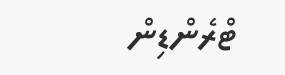ޓްރެންޑިން